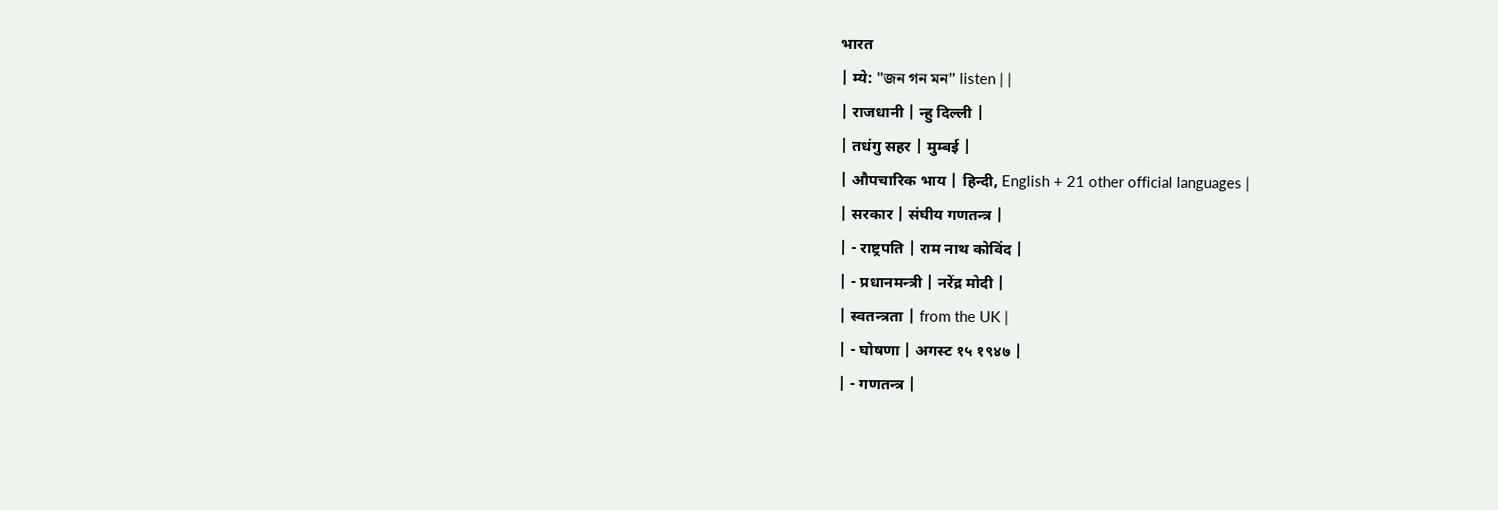भारत
| म्ये: "জন গন মন" listen | |
| राजधानी | न्हु दिल्ली |
| तधंगु सहर | मुम्बई |
| औपचारिक भाय | हिन्दी, English + 21 other official languages |
| सरकार | संघीय गणतन्त्र |
| - राष्ट्रपति | राम नाथ कोविंद |
| - प्रधानमन्त्री | नरेंद्र मोदी |
| स्वतन्त्रता | from the UK |
| - घोषणा | अगस्ट १५ १९४७ |
| - गणतन्त्र |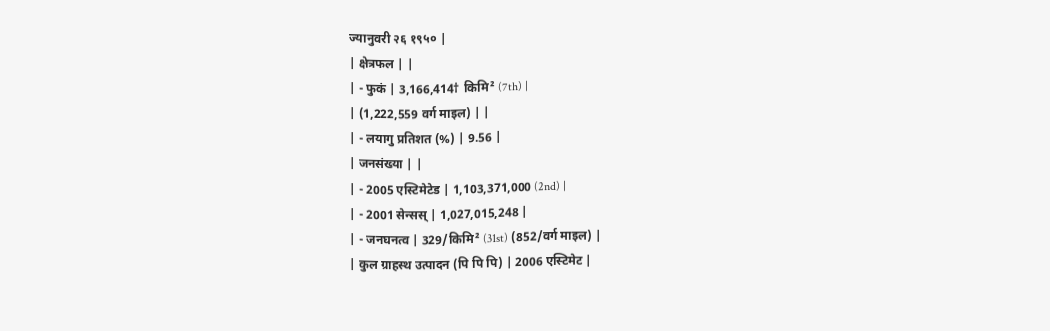ज्यानुवरी २६ १९५० |
| क्षेत्रफल | |
| - फुकं | 3,166,414† किमि² (7th) |
| (1,222,559 वर्ग माइल) | |
| - लयागु प्रतिशत (%) | 9.56 |
| जनसंख्या | |
| - 2005 एस्टिमेटेड | 1,103,371,000 (2nd) |
| - 2001 सेन्सस् | 1,027,015,248 |
| - जनघनत्व | 329/किमि² (31st) (852/वर्ग माइल) |
| कुल ग्राहस्थ उत्पादन (पि पि पि) | 2006 एस्टिमेट |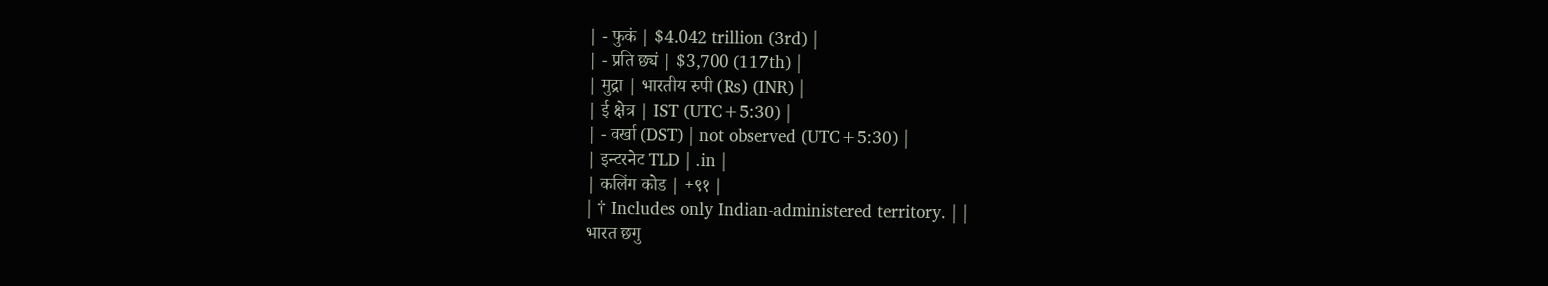| - फुकं | $4.042 trillion (3rd) |
| - प्रति छ्यं | $3,700 (117th) |
| मुद्रा | भारतीय रुपी (₨) (INR) |
| ई क्षेत्र | IST (UTC+5:30) |
| - वर्खा (DST) | not observed (UTC+5:30) |
| इन्टरनेट TLD | .in |
| कलिंग कोड | +९१ |
| † Includes only Indian-administered territory. | |
भारत छगु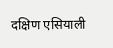दक्षिण एसियाली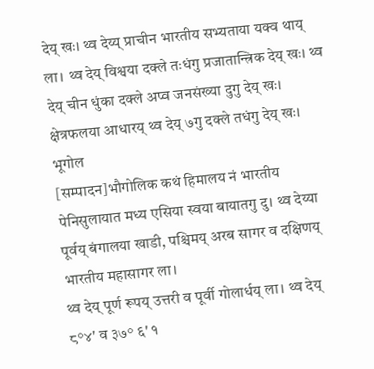देय् खः। थ्व देय्य् प्राचीन भारतीय सभ्यताया यक्व थाय् ला। थ्व देय् विश्वया दक्ले तःधंगु प्रजातान्त्रिक देय् खः। थ्व देय् चीन धुंका दक्ले अप्व जनसंख्या दुगु देय् खः। क्षेत्रफलया आधारय् थ्व देय् ७गु दक्ले तधंगु देय् खः।
भूगोल
[सम्पादन]भौगोलिक कथं हिमालय नं भारतीय पेनिसुलायात मध्य एसिया स्वया बायातगु दु। थ्व देय्या पूर्वय् बंगालया खाडी, पश्चिमय् अरब सागर व दक्षिणय् भारतीय महासागर ला।
थ्व देय् पूर्ण रूपय् उत्तरी व पूर्वी गोलार्धय् ला। थ्व देय् ८°४' व ३७° ६' १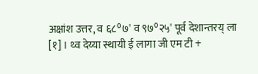अक्षांश उत्तर, व ६८°७' व ९७°२५' पूर्व देशान्तरय् ला [१]। थ्व देय्या स्थायी ई लागा जी एम टी +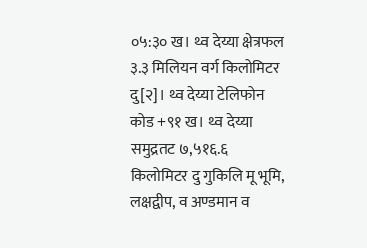०५:३० ख। थ्व देय्या क्षेत्रफल ३.३ मिलियन वर्ग किलोमिटर दु[२]। थ्व देय्या टेलिफोन कोड +९१ ख। थ्व देय्या समुद्रतट ७,५१६.६ किलोमिटर दु गुकिलि मू भूमि, लक्षद्वीप, व अण्डमान व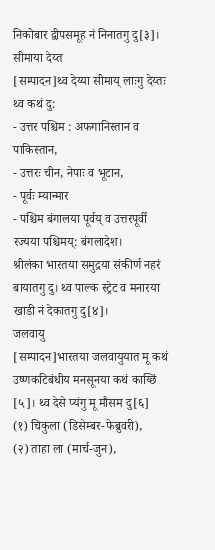निकोबार द्वीपसमूह नं निनातगु दु[३]।
सीमाया देय्त
[सम्पादन]थ्व देय्या सीमाय् लाःगु देय्तः थ्व कथं दु:
- उत्तर पश्चिम : अफगानिस्तान व पाकिस्तान,
- उत्तरः चीन, नेपाः व भूटान,
- पूर्वः म्यान्मार
- पश्चिम बंगालया पूर्वय् व उत्तरपूर्वी रज्यया पश्चिमय्: बंगलादेश।
श्रीलंका भारतया समुद्रया संकीर्ण नहरं बायातगु दु। थ्व पाल्क स्ट्रेट व मनारया खाडी नं देकातगु दु[४]।
जलवायु
[सम्पादन]भारतया जलवायुयात मू कथं उष्णकटिबंधीय मनसूनया कथं काय्छिं [५]। थ्व देसे प्यंगु मू मौसम दु[६]
(१) चिकुला (डिसेम्बर-फेब्रुवरी),
(२) ताहा ला (मार्च-जुन),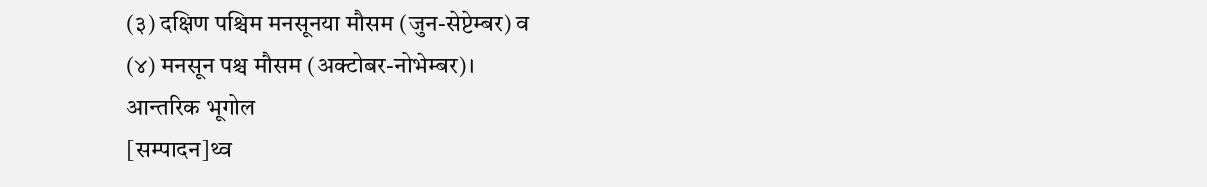(३) दक्षिण पश्चिम मनसूनया मौसम (जुन-सेप्टेम्बर) व
(४) मनसून पश्च मौसम (अक्टोबर-नोभेम्बर)।
आन्तरिक भूगोल
[सम्पादन]थ्व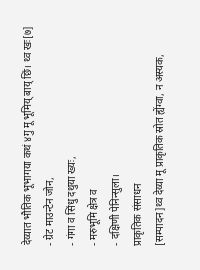देय्यात भौतिक भूभागया कथं ४गु मू भूमिय् बाय् छिं। थ्व खः[७]
- ग्रेट माउन्टेन जोन,
- गंगा व सिंधु दथुया ख्यः,
- मरुभूमि क्षेत्र व
- दक्षिणी पेनिन्सुला।
प्राकृतिक संसाधन
[सम्पादन]थ्व देय्या मू प्राकृतिक स्रोत ह्येंग्वा, न अस्यक,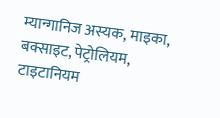म्यान्गानिज अस्यक, माइका, बक्साइट, पेट्रोलियम, टाइटानियम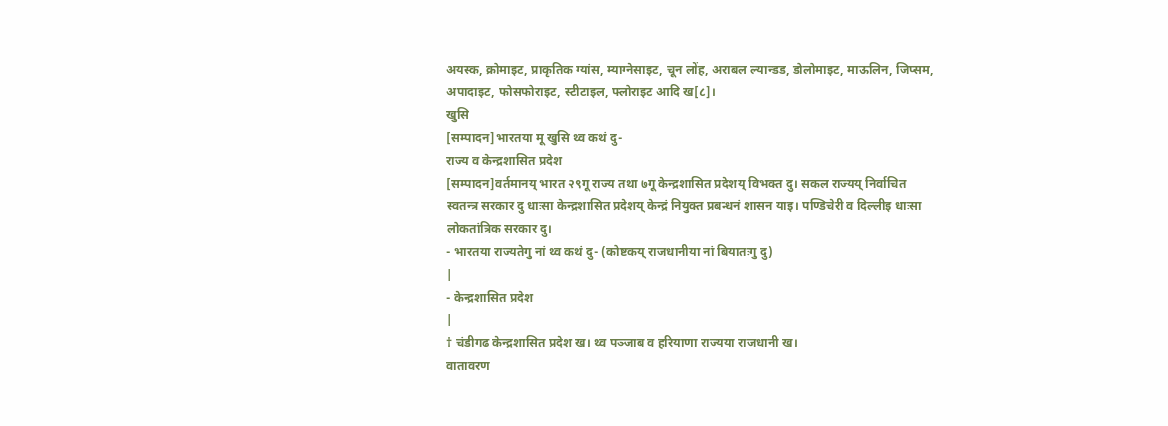अयस्क, क्रोमाइट, प्राकृतिक ग्यांस, म्याग्नेसाइट, चून लोंह, अराबल ल्यान्डड, डोलोमाइट, माऊलिन, जिप्सम, अपादाइट, फोसफोराइट, स्टीटाइल, फ्लोराइट आदि ख[८]।
खुसि
[सम्पादन]भारतया मू खुसि थ्व कथं दु-
राज्य व केन्द्रशासित प्रदेश
[सम्पादन]वर्तमानय् भारत २९गू राज्य तथा ७गू केन्द्रशासित प्रदेशय् विभक्त दु। सकल राज्यय् निर्वाचित स्वतन्त्र सरकार दु धाःसा केन्द्रशासित प्रदेशय् केन्द्रं नियुक्त प्रबन्धनं शासन याइ। पण्डिचेरी व दिल्लीइ धाःसा लोकतांत्रिक सरकार दु।
- भारतया राज्यतेगु नां थ्व कथं दु- (कोष्टकय् राजधानीया नां बियातःगु दु)
|
- केन्द्रशासित प्रदेश
|
† चंडीगढ केन्द्रशासित प्रदेश ख। थ्व पञ्जाब व हरियाणा राज्यया राजधानी ख।
वातावरण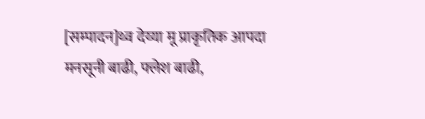[सम्पादन]थ्व देय्या मू प्राकृतिक आपदा मनसूनी बाढी, फ्लेश बाढी,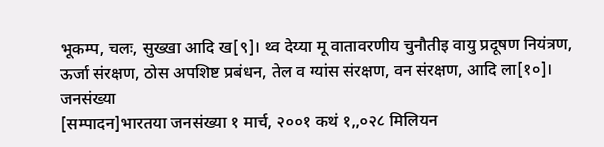भूकम्प, चलः, सुख्खा आदि ख[९]। थ्व देय्या मू वातावरणीय चुनौतीइ वायु प्रदूषण नियंत्रण, ऊर्जा संरक्षण, ठोस अपशिष्ट प्रबंधन, तेल व ग्यांस संरक्षण, वन संरक्षण, आदि ला[१०]।
जनसंख्या
[सम्पादन]भारतया जनसंख्या १ मार्च, २००१ कथं १,,०२८ मिलियन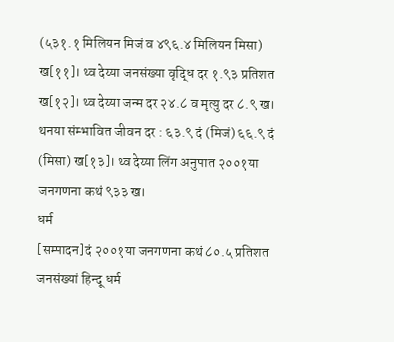(५३१.१ मिलियन मिजं व ४९६.४ मिलियन मिसा) ख[११]। थ्व देय्या जनसंख्या वृद्धि दर १.९३ प्रतिशत ख[१२]। थ्व देय्या जन्म दर २४.८ व मृत्यु दर ८.९ ख।
थनया संम्भावित जीवन दर : ६३.९ दं (मिजं) ६६.९ दं (मिसा) ख[१३]। थ्व देय्या लिंग अनुपात २००१या जनगणना कथं ९३३ ख।
धर्म
[सम्पादन]दं २००१या जनगणना कथं ८०.५ प्रतिशत जनसंख्यां हिन्दू धर्म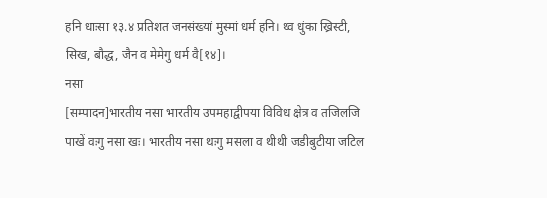हनि धाःसा १३.४ प्रतिशत जनसंख्यां मुस्मां धर्म हनि। थ्व धुंका ख्रिस्टी, सिख, बौद्ध, जैन व मेमेगु धर्म वै[१४]।
नसा
[सम्पादन]भारतीय नसा भारतीय उपमहाद्वीपया विविध क्षेत्र व तजिलजि पाखें वःगु नसा खः। भारतीय नसा थःगु मसला व थीथी जडीबुटीया जटिल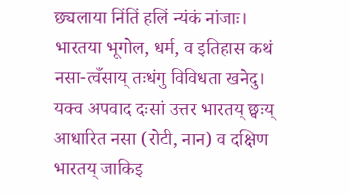छ्यलाया निंतिं हलिं न्यंकं नांजाः। भारतया भूगोल, धर्म, व इतिहास कथं नसा-त्वँसाय् तःधंगु विविधता खनेदु। यक्व अपवाद दःसां उत्तर भारतय् छ्वःय् आधारित नसा (रोटी, नान) व दक्षिण भारतय् जाकिइ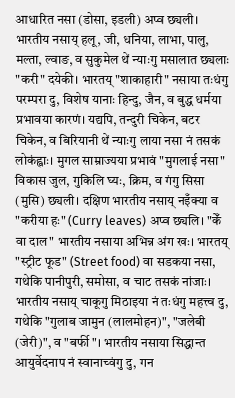आधारित नसा (डोसा, इडली) अप्व छ्यली। भारतीय नसाय् हलू, जी, धनिया, लाभा, पालु, मल्ता, ल्वाङ, व सुकुमेल थें न्याःगु मसालात छ्यलाः "करी" दयेकी। भारतय् "शाकाहारी" नसाया तःधंगु परम्परा दु, विशेष यानाः हिन्दु, जैन, व बुद्ध धर्मया प्रभावया कारणं। यद्यपि, तन्दुरी चिकेन, बटर चिकेन, व बिरियानी थें न्याःगु लाया नसा नं तसकं लोकंह्वाः। मुगल साम्राज्यया प्रभावं "मुगलाई नसा" विकास जुल, गुकिलि घ्यः, क्रिम, व गंगु सिसा (मुसि) छ्यली। दक्षिण भारतीय नसाय् नइँक्या व "करीया हः" (Curry leaves) अप्व छ्यलि। "केँ वा दाल" भारतीय नसाया अभिन्न अंग खः। भारतय् "स्ट्रीट फूड" (Street food) वा सडकया नसा, गथेकि पानीपुरी, समोसा, व चाट तसकं नांजाः। भारतीय नसाय् चाकूगु मिठाइया नं तःधंगु महत्त्व दु, गथेकि "गुलाब जामुन (लालमोहन)", "जलेबी (जेरी)", व "बर्फी"। भारतीय नसाया सिद्धान्त आयुर्वेदनाप नं स्वानाच्वंगु दु, गन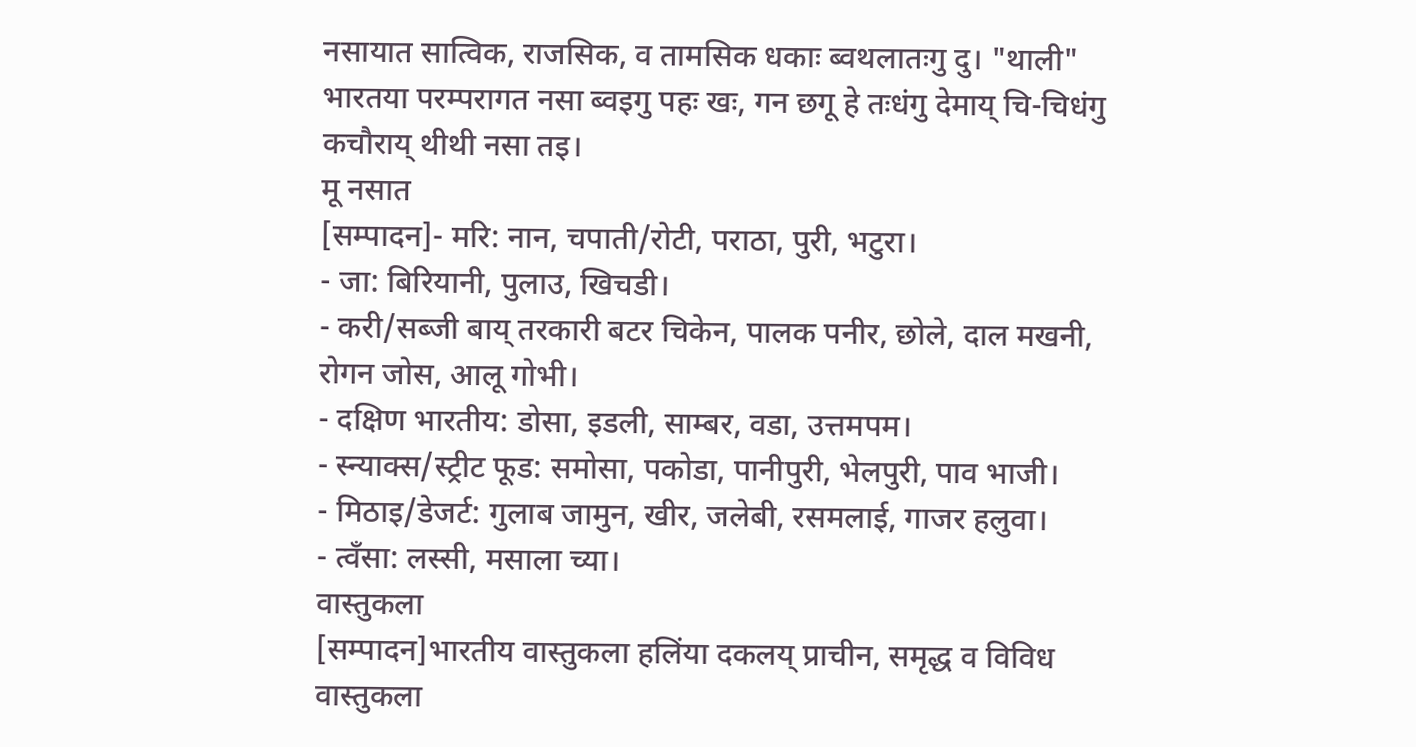नसायात सात्विक, राजसिक, व तामसिक धकाः ब्वथलातःगु दु। "थाली" भारतया परम्परागत नसा ब्वइगु पहः खः, गन छगू हे तःधंगु देमाय् चि-चिधंगु कचौराय् थीथी नसा तइ।
मू नसात
[सम्पादन]- मरि: नान, चपाती/रोटी, पराठा, पुरी, भटुरा।
- जा: बिरियानी, पुलाउ, खिचडी।
- करी/सब्जी बाय् तरकारी बटर चिकेन, पालक पनीर, छोले, दाल मखनी, रोगन जोस, आलू गोभी।
- दक्षिण भारतीय: डोसा, इडली, साम्बर, वडा, उत्तमपम।
- स्न्याक्स/स्ट्रीट फूड: समोसा, पकोडा, पानीपुरी, भेलपुरी, पाव भाजी।
- मिठाइ/डेजर्ट: गुलाब जामुन, खीर, जलेबी, रसमलाई, गाजर हलुवा।
- त्वँसा: लस्सी, मसाला च्या।
वास्तुकला
[सम्पादन]भारतीय वास्तुकला हलिंया दकलय् प्राचीन, समृद्ध व विविध वास्तुकला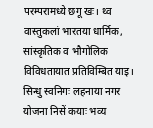परम्परामध्ये छगू खः। थ्व वास्तुकलां भारतया धार्मिक, सांस्कृतिक व भौगोलिक विविधतायात प्रतिविम्बित याइ। सिन्धु स्वनिगः लहनाया नगर योजना निसें कयाः भव्य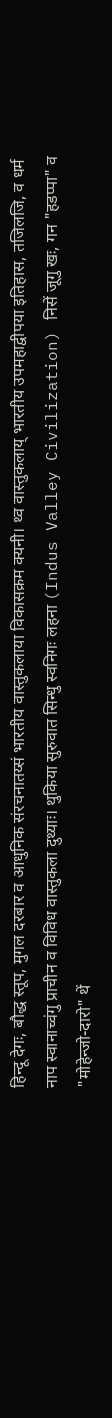हिन्दू देगः, बौद्ध स्तूप, मुगल दरबार व आधुनिक संरचनातय्सं भारतीय वास्तुकलाया विकासक्रम क्यनी। थ्व वास्तुकलाय् भारतीय उपमहाद्वीपया इतिहास, तजिलजि, व धर्म नाप स्वानाच्वंगु प्राचीन व विविध वास्तुकला दुथ्याः। थुकिया सुरुवात सिन्धु स्वनिगः लहना (Indus Valley Civilization) निसें जूगु खः, गन "हडप्पा" व "मोहेन्जो-दारो" थें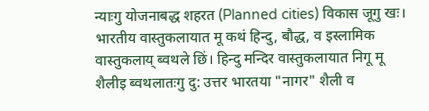न्याःगु योजनाबद्ध शहरत (Planned cities) विकास जूगु खः। भारतीय वास्तुकलायात मू कथं हिन्दु, बौद्ध, व इस्लामिक वास्तुकलाय् ब्वथले छिं। हिन्दु मन्दिर वास्तुकलायात निगू मू शैलीइ ब्वथलातःगु दु: उत्तर भारतया "नागर" शैली व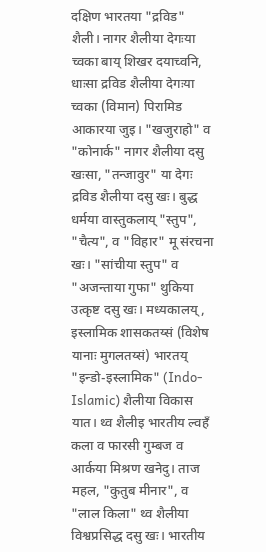दक्षिण भारतया "द्रविड" शैली। नागर शैलीया देगःया च्वका बाय् शिखर दयाच्वनि, धाःसा द्रविड शैलीया देगःया च्वका (विमान) पिरामिड आकारया जुइ। "खजुराहो" व "कोनार्क" नागर शैलीया दसु खःसा, "तन्जावुर" या देगः द्रविड शैलीया दसु खः। बुद्ध धर्मया वास्तुकलाय् "स्तुप", "चैत्य", व "विहार" मू संरचना खः। "सांचीया स्तुप" व "अजन्ताया गुफा" थुकिया उत्कृष्ट दसु खः। मध्यकालय्, इस्लामिक शासकतय्सं (विशेष यानाः मुगलतय्सं) भारतय् "इन्डो-इस्लामिक" (Indo-Islamic) शैलीया विकास यात। थ्व शैलीइ भारतीय ल्वहँ कला व फारसी गुम्बज व आर्कया मिश्रण खनेदु। ताज महल, "कुतुब मीनार", व "लाल किला" थ्व शैलीया विश्वप्रसिद्ध दसु खः। भारतीय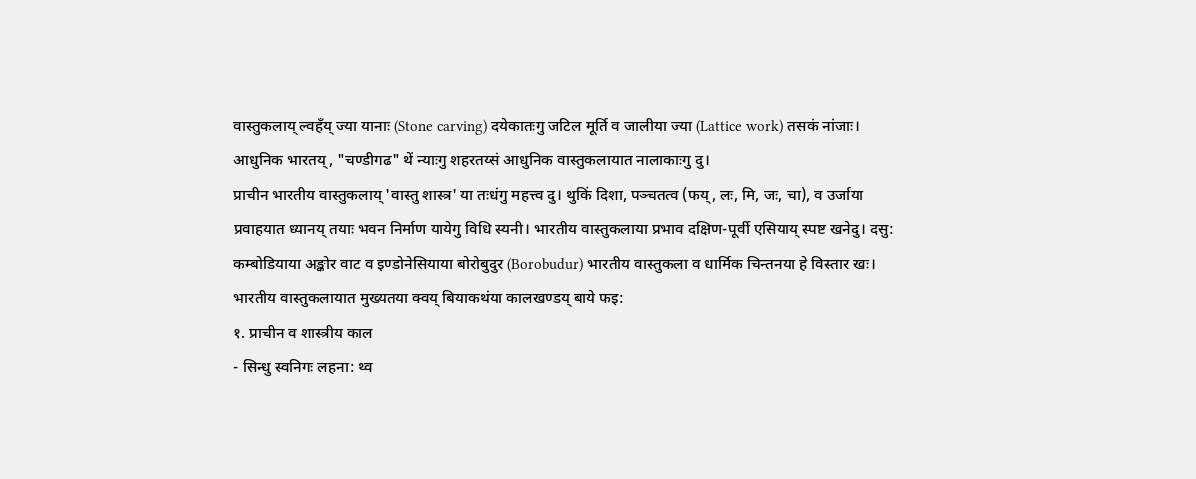वास्तुकलाय् ल्वहँय् ज्या यानाः (Stone carving) दयेकातःगु जटिल मूर्ति व जालीया ज्या (Lattice work) तसकं नांजाः। आधुनिक भारतय्, "चण्डीगढ" थें न्याःगु शहरतय्सं आधुनिक वास्तुकलायात नालाकाःगु दु।
प्राचीन भारतीय वास्तुकलाय् 'वास्तु शास्त्र' या तःधंगु महत्त्व दु। थुकिं दिशा, पञ्चतत्व (फय्, लः, मि, जः, चा), व उर्जाया प्रवाहयात ध्यानय् तयाः भवन निर्माण यायेगु विधि स्यनी। भारतीय वास्तुकलाया प्रभाव दक्षिण-पूर्वी एसियाय् स्पष्ट खनेदु। दसु: कम्बोडियाया अङ्कोर वाट व इण्डोनेसियाया बोरोबुदुर (Borobudur) भारतीय वास्तुकला व धार्मिक चिन्तनया हे विस्तार खः।
भारतीय वास्तुकलायात मुख्यतया क्वय् बियाकथंया कालखण्डय् बाये फइ:
१. प्राचीन व शास्त्रीय काल
- सिन्धु स्वनिगः लहना: थ्व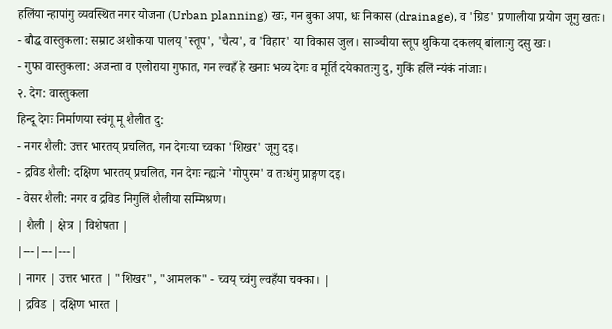हलिंया न्हापांगु व्यवस्थित नगर योजना (Urban planning) खः, गन बुका अपा, धः निकास (drainage), व 'ग्रिड' प्रणालीया प्रयोग जूगु खतः।
- बौद्ध वास्तुकला: सम्राट अशोकया पालय् 'स्तूप', 'चैत्य', व 'विहार' या विकास जुल। साञ्चीया स्तूप थुकिया दकलय् बांलाःगु दसु खः।
- गुफा वास्तुकला: अजन्ता व एलोराया गुफात, गन ल्वहँ हे खनाः भव्य देगः व मूर्ति दयेकातःगु दु, गुकिं हलिं न्यंकं नांजाः।
२. देग: वास्तुकला
हिन्दू देगः निर्माणया स्वंगू मू शैलीत दु:
- नगर शैली: उत्तर भारतय् प्रचलित, गन देगःया च्वका 'शिखर' जूगु दइ।
- द्रविड शैली: दक्षिण भारतय् प्रचलित, गन देगः न्ह्यःने 'गोपुरम' व तःधंगु प्राङ्गण दइ।
- वेसर शैली: नगर व द्रविड निगुलिं शैलीया सम्मिश्रण।
| शैली | क्षेत्र | विशेषता |
|---|---|---|
| नागर | उत्तर भारत | "शिखर", "आमलक" - च्वय् च्वंगु ल्वहँया चक्का। |
| द्रविड | दक्षिण भारत |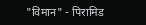"विमान" - पिरामिड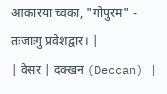आकारया च्वका, "गोपुरम" - तःजाःगु प्रवेशद्वार। |
| वेसर | दक्खन (Deccan) |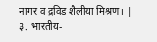नागर व द्रविड शैलीया मिश्रण। |
३. भारतीय-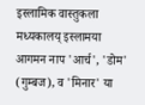इस्लामिक वास्तुकला
मध्यकालय् इस्लामया आगमन नाप 'आर्च', 'डोम' (गुम्बज), व 'मिनार' या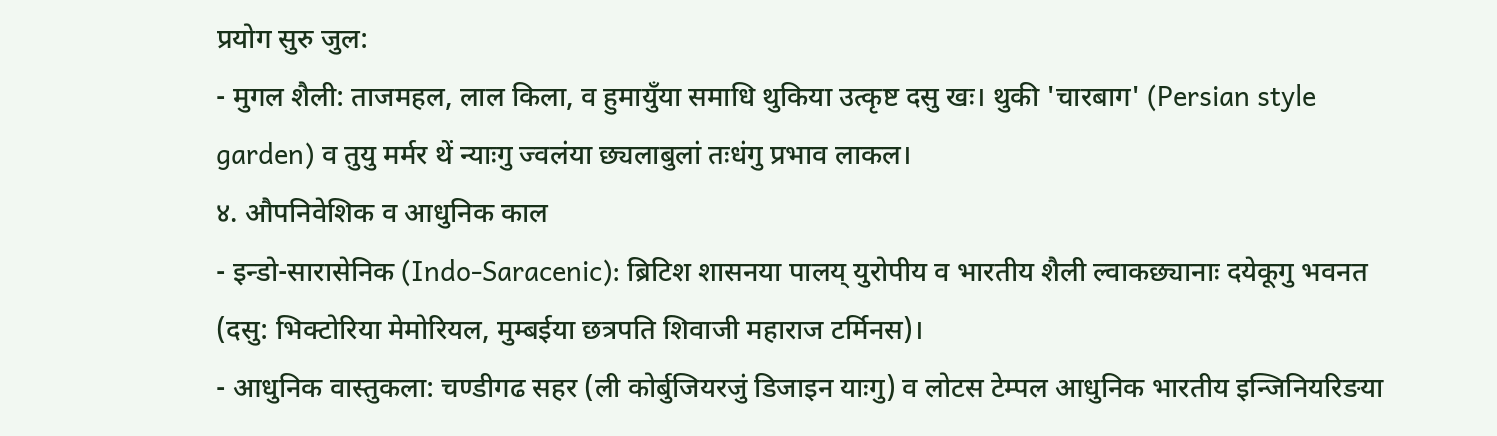प्रयोग सुरु जुल:
- मुगल शैली: ताजमहल, लाल किला, व हुमायुँया समाधि थुकिया उत्कृष्ट दसु खः। थुकी 'चारबाग' (Persian style garden) व तुयु मर्मर थें न्याःगु ज्वलंया छ्यलाबुलां तःधंगु प्रभाव लाकल।
४. औपनिवेशिक व आधुनिक काल
- इन्डो-सारासेनिक (Indo-Saracenic): ब्रिटिश शासनया पालय् युरोपीय व भारतीय शैली ल्वाकछ्यानाः दयेकूगु भवनत (दसु: भिक्टोरिया मेमोरियल, मुम्बईया छत्रपति शिवाजी महाराज टर्मिनस)।
- आधुनिक वास्तुकला: चण्डीगढ सहर (ली कोर्बुजियरजुं डिजाइन याःगु) व लोटस टेम्पल आधुनिक भारतीय इन्जिनियरिङया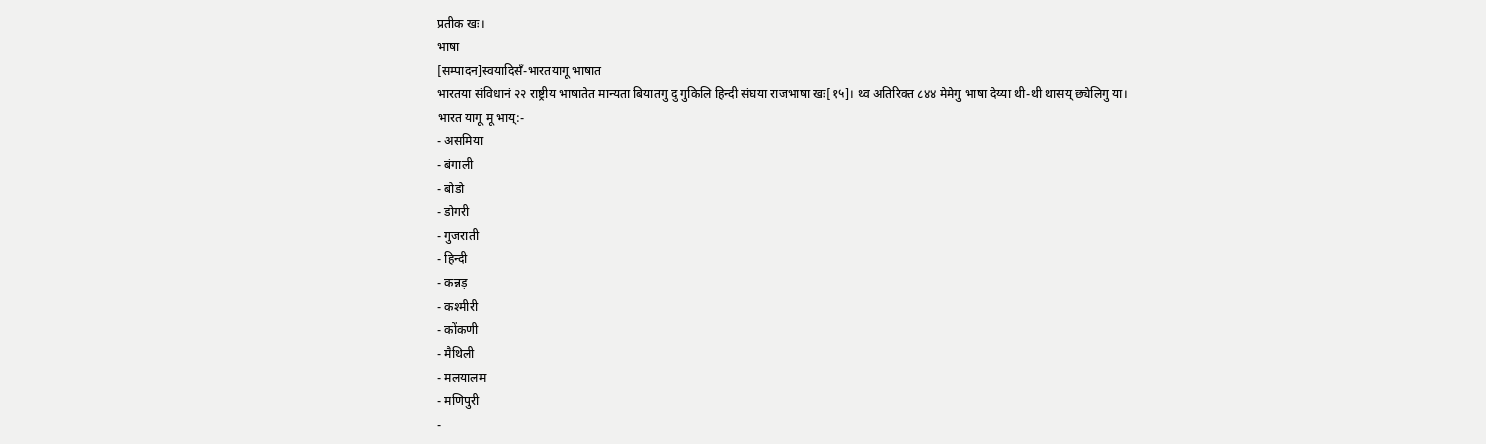प्रतीक खः।
भाषा
[सम्पादन]स्वयादिसँ-भारतयागू भाषात
भारतया संविधानं २२ राष्ट्रीय भाषातेत मान्यता बियातगु दु गुकिलि हिन्दी संघया राजभाषा खः[१५]। थ्व अतिरिक्त ८४४ मेमेगु भाषा देय्या थी-थी थासय् छ्येलिगु या।
भारत यागू मू भाय्:-
- असमिया
- बंगाली
- बोडो
- डोगरी
- गुजराती
- हिन्दी
- कन्नड़
- कश्मीरी
- कोंकणी
- मैथिली
- मलयालम
- मणिपुरी
-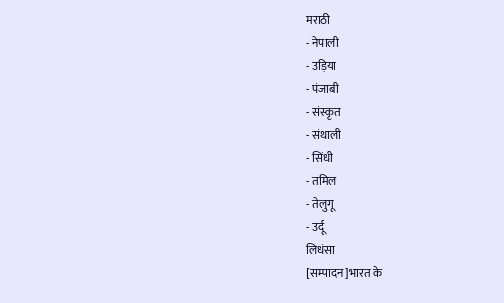मराठी
- नेपाली
- उड़िया
- पंजाबी
- संस्कृत
- संथाली
- सिंधी
- तमिल
- तेलुगू
- उर्दू
लिधंसा
[सम्पादन]भारत के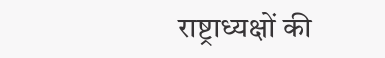राष्ट्राध्यक्षों की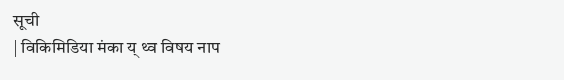सूची
| विकिमिडिया मंका य् थ्व विषय नाप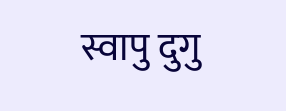स्वापु दुगु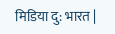मिडिया दु: भारत |